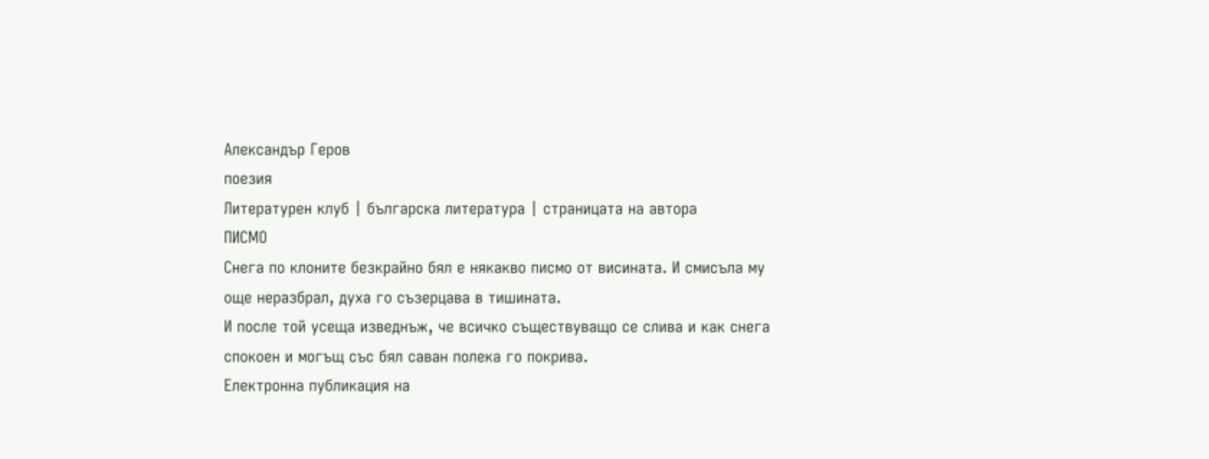Александър Геров
поезия
Литературен клуб | българска литература | страницата на автора
ПИСМО
Снега по клоните безкрайно бял е някакво писмо от висината. И смисъла му още неразбрал, духа го съзерцава в тишината.
И после той усеща изведнъж, че всичко съществуващо се слива и как снега спокоен и могъщ със бял саван полека го покрива.
Електронна публикация на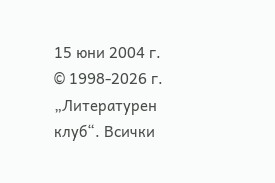15 юни 2004 г.
© 1998-2026 г. „Литературен клуб“. Всички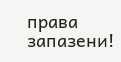права запазени!